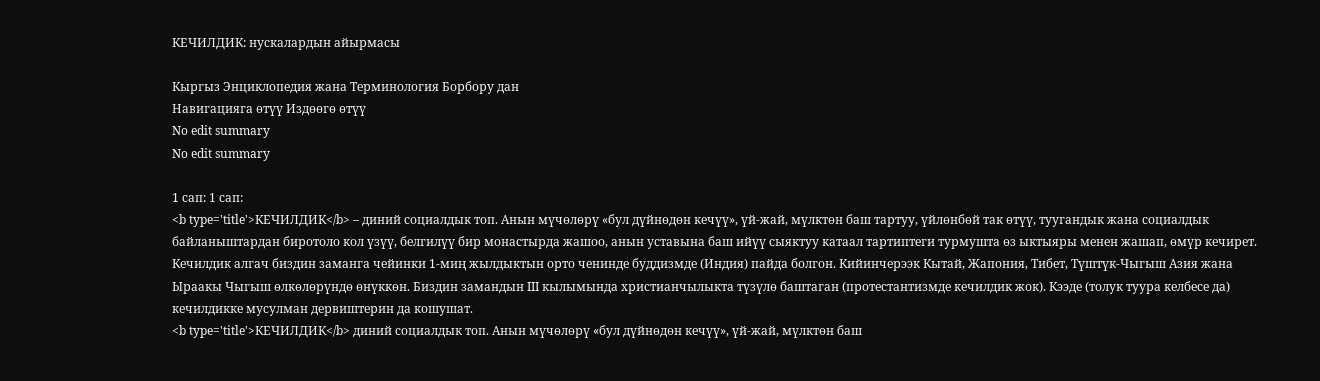КЕЧИЛДИК: нускалардын айырмасы

Кыргыз Энциклопедия жана Терминология Борбору дан
Навигацияга өтүү Издөөгө өтүү
No edit summary
No edit summary

1 сап: 1 сап:
<b type='title'>КЕЧИЛДИК</b> – диний социалдык топ. Анын мүчөлөрү «бул дүйнөдөн кечүү», үй-жай, мүлктөн баш тартуу, үйлөнбөй так өтүү, туугандык жана социалдык байланыштардан биротоло кол үзүү, белгилүү бир монастырда жашоо, анын уставына баш ийүү сыяктуу катаал тартиптеги турмушта өз ыктыяры менен жашап, өмүр кечирет. Кечилдик алгач биздин заманга чейинки 1-миң жылдыктын орто ченинде буддизмде (Индия) пайда болгон. Кийинчерээк Кытай, Жапония, Тибет, Түштүк-Чыгыш Азия жана Ыраакы Чыгыш өлкөлөрүндө өнүккөн. Биздин замандын III кылымында христианчылыкта түзүлө баштаган (протестантизмде кечилдик жок). Кээде (толук туура келбесе да) кечилдикке мусулман дервиштерин да кошушат.
<b type='title'>КЕЧИЛДИК</b> диний социалдык топ. Анын мүчөлөрү «бул дүйнөдөн кечүү», үй-жай, мүлктөн баш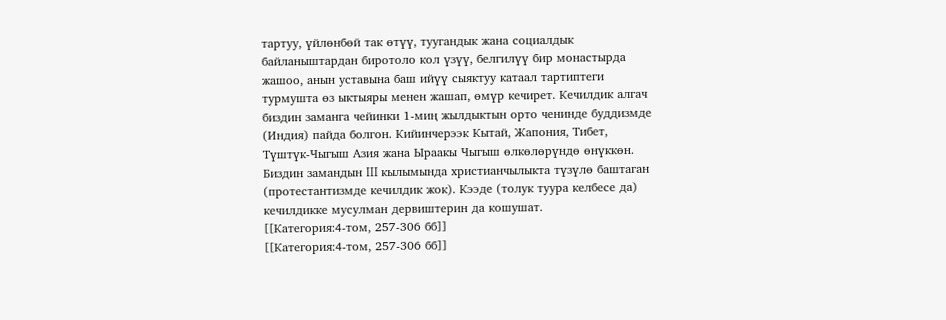тартуу, үйлөнбөй так өтүү, туугандык жана социалдык байланыштардан биротоло кол үзүү, белгилүү бир монастырда жашоо, анын уставына баш ийүү сыяктуу катаал тартиптеги турмушта өз ыктыяры менен жашап, өмүр кечирет. Кечилдик алгач биздин заманга чейинки 1-миң жылдыктын орто ченинде буддизмде (Индия) пайда болгон. Кийинчерээк Кытай, Жапония, Тибет, Түштүк-Чыгыш Азия жана Ыраакы Чыгыш өлкөлөрүндө өнүккөн. Биздин замандын III кылымында христианчылыкта түзүлө баштаган (протестантизмде кечилдик жок). Кээде (толук туура келбесе да) кечилдикке мусулман дервиштерин да кошушат.
[[Категория:4-том, 257-306 бб]]
[[Категория:4-том, 257-306 бб]]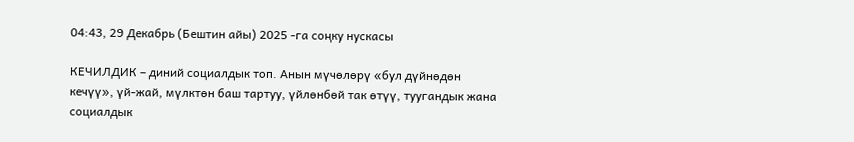04:43, 29 Декабрь (Бештин айы) 2025 -га соңку нускасы

КЕЧИЛДИК – диний социалдык топ. Анын мүчөлөрү «бул дүйнөдөн кечүү», үй-жай, мүлктөн баш тартуу, үйлөнбөй так өтүү, туугандык жана социалдык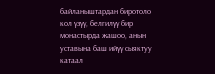байланыштардан биротоло кол үзүү, белгилүү бир монастырда жашоо, анын уставына баш ийүү сыяктуу катаал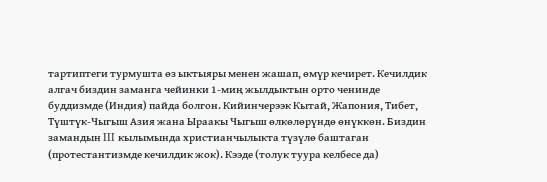тартиптеги турмушта өз ыктыяры менен жашап, өмүр кечирет. Кечилдик алгач биздин заманга чейинки 1-миң жылдыктын орто ченинде буддизмде (Индия) пайда болгон. Кийинчерээк Кытай, Жапония, Тибет, Түштүк-Чыгыш Азия жана Ыраакы Чыгыш өлкөлөрүндө өнүккөн. Биздин замандын III кылымында христианчылыкта түзүлө баштаган (протестантизмде кечилдик жок). Кээде (толук туура келбесе да)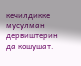кечилдикке мусулман дервиштерин да кошушат.